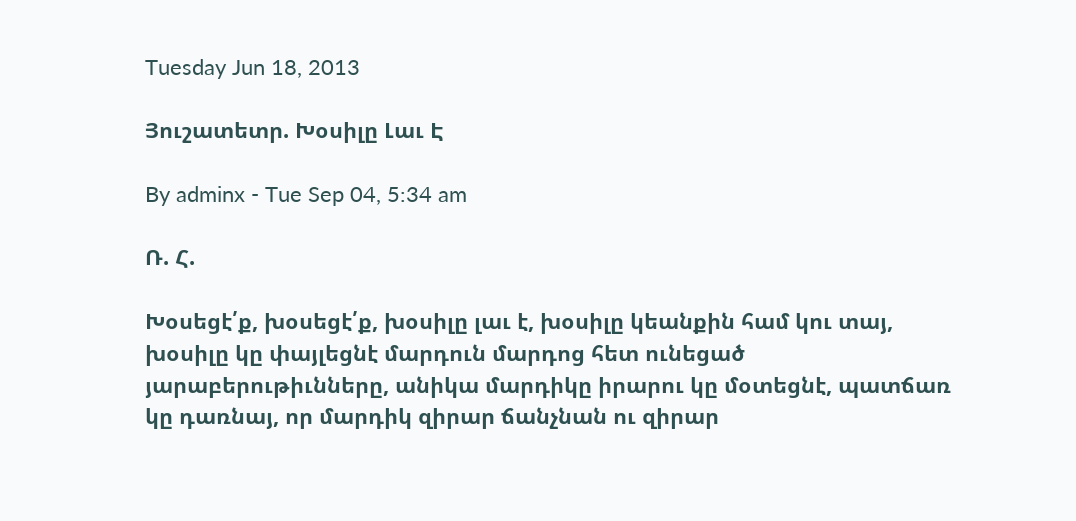Tuesday Jun 18, 2013

Յուշատետր. Խօսիլը Լաւ Է

By adminx - Tue Sep 04, 5:34 am

Ռ. Հ.

Խօսեցէ՛ք, խօսեցէ՛ք, խօսիլը լաւ է, խօսիլը կեանքին համ կու տայ, խօսիլը կը փայլեցնէ մարդուն մարդոց հետ ունեցած յարաբերութիւնները, անիկա մարդիկը իրարու կը մօտեցնէ, պատճառ կը դառնայ, որ մարդիկ զիրար ճանչնան ու զիրար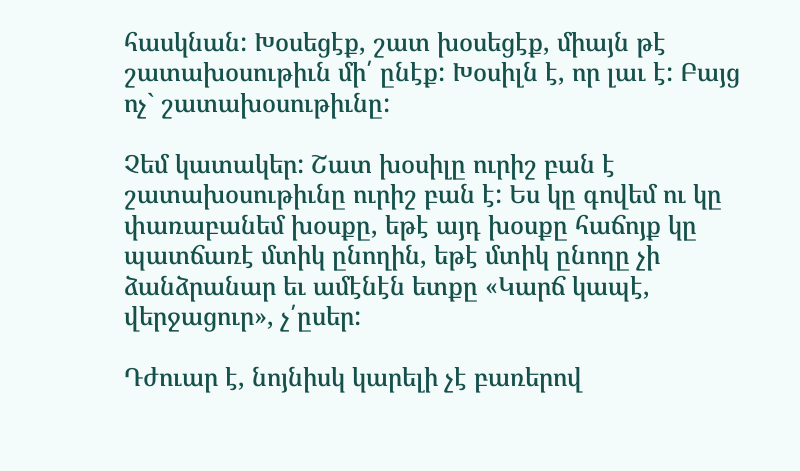հասկնան: Խօսեցէք, շատ խօսեցէք, միայն թէ շատախօսութիւն մի՛ ընէք: Խօսիլն է, որ լաւ է: Բայց ոչ` շատախօսութիւնը:

Չեմ կատակեր: Շատ խօսիլը ուրիշ բան է շատախօսութիւնը ուրիշ բան է: Ես կը գովեմ ու կը փառաբանեմ խօսքը, եթէ այդ խօսքը հաճոյք կը պատճառէ մտիկ ընողին, եթէ մտիկ ընողը չի ձանձրանար եւ ամէնէն ետքը «Կարճ կապէ, վերջացուր», չ՛ըսեր:

Դժուար է, նոյնիսկ կարելի չէ բառերով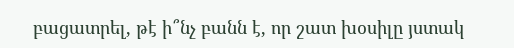բացատրել, թէ ի՞նչ բանն է, որ շատ խօսիլը յստակ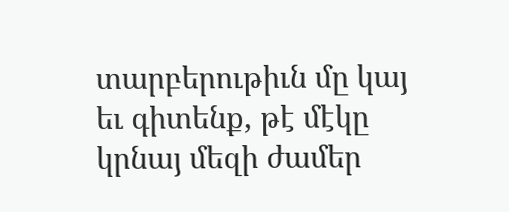տարբերութիւն մը կայ եւ գիտենք, թէ մէկը կրնայ մեզի ժամեր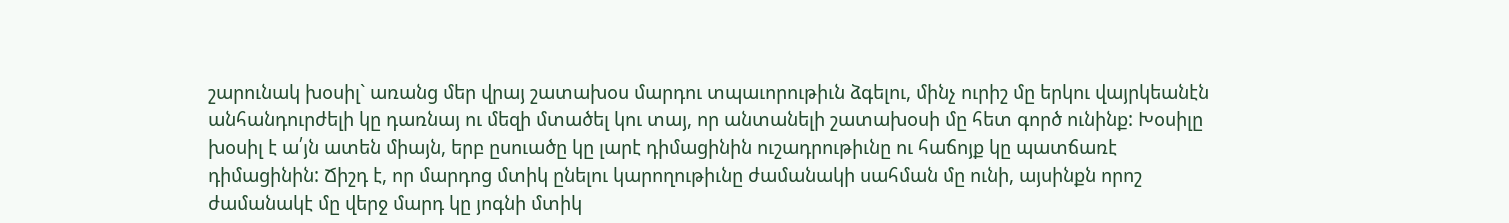շարունակ խօսիլ` առանց մեր վրայ շատախօս մարդու տպաւորութիւն ձգելու, մինչ ուրիշ մը երկու վայրկեանէն անհանդուրժելի կը դառնայ ու մեզի մտածել կու տայ, որ անտանելի շատախօսի մը հետ գործ ունինք: Խօսիլը խօսիլ է ա՛յն ատեն միայն, երբ ըսուածը կը լարէ դիմացինին ուշադրութիւնը ու հաճոյք կը պատճառէ դիմացինին: Ճիշդ է, որ մարդոց մտիկ ընելու կարողութիւնը ժամանակի սահման մը ունի, այսինքն որոշ ժամանակէ մը վերջ մարդ կը յոգնի մտիկ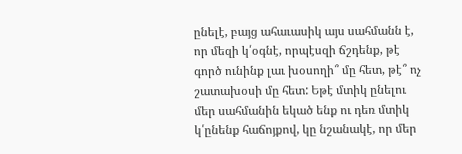ընելէ, բայց ահաւասիկ այս սահմանն է, որ մեզի կ՛օգնէ, որպէսզի ճշդենք, թէ գործ ունինք լաւ խօսողի՞ մը հետ, թէ՞ ոչ շատախօսի մը հետ: Եթէ մտիկ ընելու մեր սահմանին եկած ենք ու դեռ մտիկ կ՛ընենք հաճոյքով, կը նշանակէ, որ մեր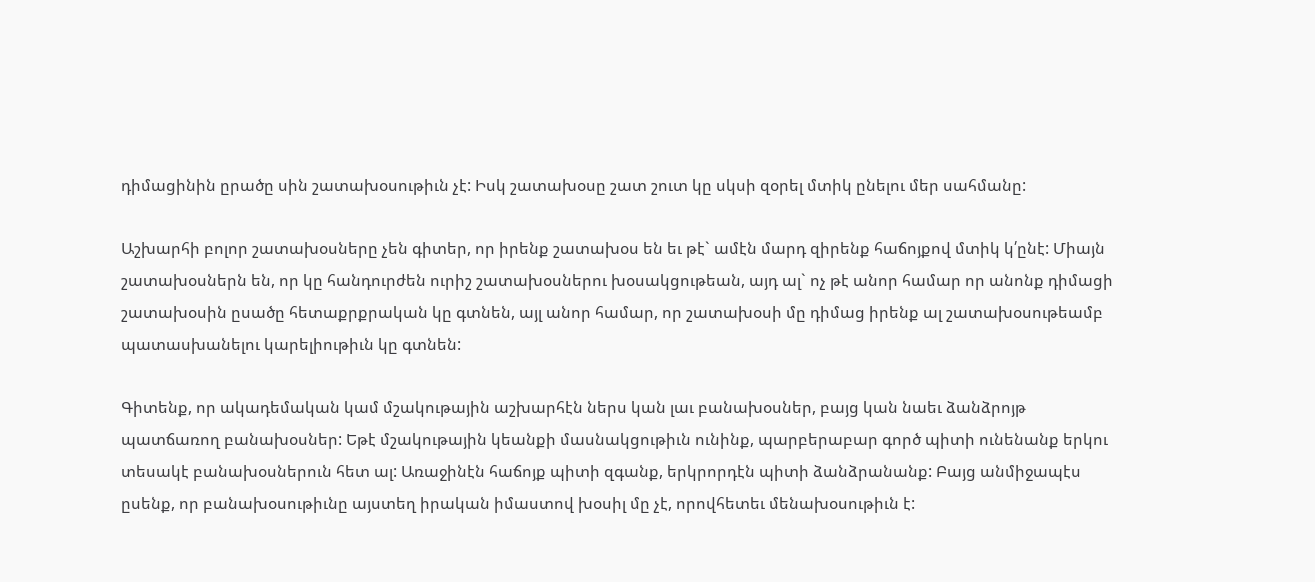դիմացինին ըրածը սին շատախօսութիւն չէ: Իսկ շատախօսը շատ շուտ կը սկսի զօրել մտիկ ընելու մեր սահմանը:

Աշխարհի բոլոր շատախօսները չեն գիտեր, որ իրենք շատախօս են եւ թէ` ամէն մարդ զիրենք հաճոյքով մտիկ կ՛ընէ: Միայն շատախօսներն են, որ կը հանդուրժեն ուրիշ շատախօսներու խօսակցութեան, այդ ալ` ոչ թէ անոր համար որ անոնք դիմացի շատախօսին ըսածը հետաքրքրական կը գտնեն, այլ անոր համար, որ շատախօսի մը դիմաց իրենք ալ շատախօսութեամբ պատասխանելու կարելիութիւն կը գտնեն:

Գիտենք, որ ակադեմական կամ մշակութային աշխարհէն ներս կան լաւ բանախօսներ, բայց կան նաեւ ձանձրոյթ պատճառող բանախօսներ: Եթէ մշակութային կեանքի մասնակցութիւն ունինք, պարբերաբար գործ պիտի ունենանք երկու տեսակէ բանախօսներուն հետ ալ: Առաջինէն հաճոյք պիտի զգանք, երկրորդէն պիտի ձանձրանանք: Բայց անմիջապէս ըսենք, որ բանախօսութիւնը այստեղ իրական իմաստով խօսիլ մը չէ, որովհետեւ մենախօսութիւն է: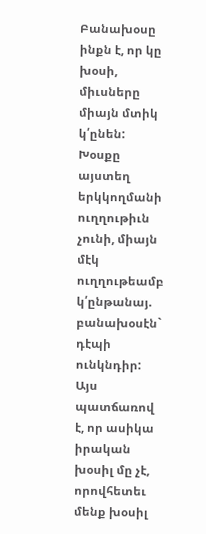Բանախօսը ինքն է, որ կը խօսի, միւսները միայն մտիկ կ՛ընեն: Խօսքը այստեղ երկկողմանի ուղղութիւն չունի, միայն մէկ ուղղութեամբ կ՛ընթանայ. բանախօսէն` դէպի ունկնդիր: Այս պատճառով է, որ ասիկա իրական խօսիլ մը չէ, որովհետեւ մենք խօսիլ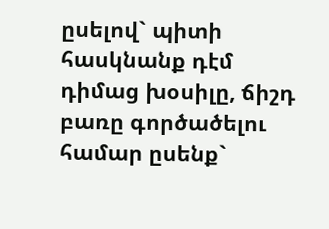ըսելով` պիտի հասկնանք դէմ դիմաց խօսիլը, ճիշդ բառը գործածելու համար ըսենք`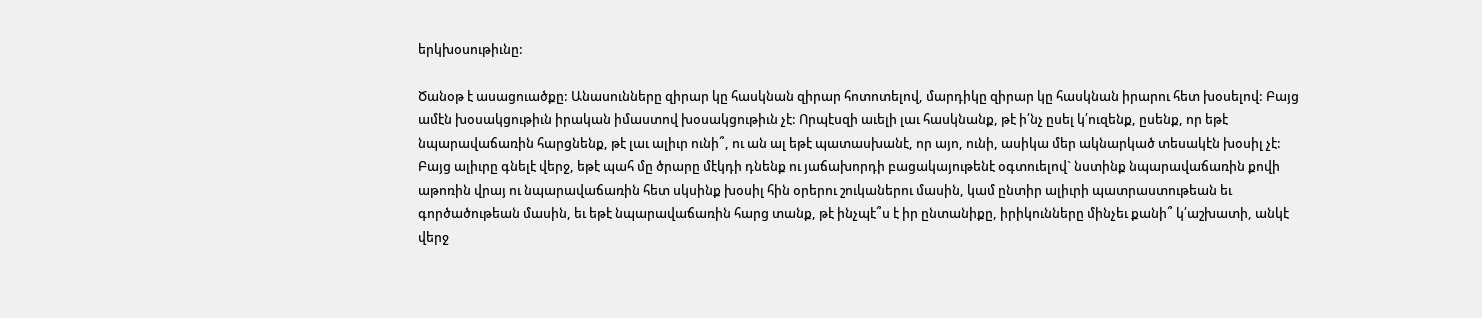երկխօսութիւնը:

Ծանօթ է ասացուածքը: Անասունները զիրար կը հասկնան զիրար հոտոտելով, մարդիկը զիրար կը հասկնան իրարու հետ խօսելով: Բայց ամէն խօսակցութիւն իրական իմաստով խօսակցութիւն չէ: Որպէսզի աւելի լաւ հասկնանք, թէ ի՛նչ ըսել կ՛ուզենք, ըսենք, որ եթէ նպարավաճառին հարցնենք, թէ լաւ ալիւր ունի՞, ու ան ալ եթէ պատասխանէ, որ այո, ունի, ասիկա մեր ակնարկած տեսակէն խօսիլ չէ: Բայց ալիւրը գնելէ վերջ, եթէ պահ մը ծրարը մէկդի դնենք ու յաճախորդի բացակայութենէ օգտուելով` նստինք նպարավաճառին քովի աթոռին վրայ ու նպարավաճառին հետ սկսինք խօսիլ հին օրերու շուկաներու մասին, կամ ընտիր ալիւրի պատրաստութեան եւ գործածութեան մասին, եւ եթէ նպարավաճառին հարց տանք, թէ ինչպէ՞ս է իր ընտանիքը, իրիկունները մինչեւ քանի՞ կ՛աշխատի, անկէ վերջ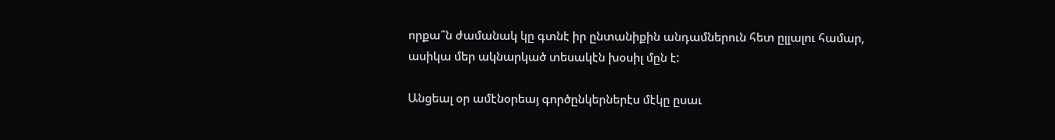որքա՞ն ժամանակ կը գտնէ իր ընտանիքին անդամներուն հետ ըլլալու համար, ասիկա մեր ակնարկած տեսակէն խօսիլ մըն է:

Անցեալ օր ամէնօրեայ գործընկերներէս մէկը ըսաւ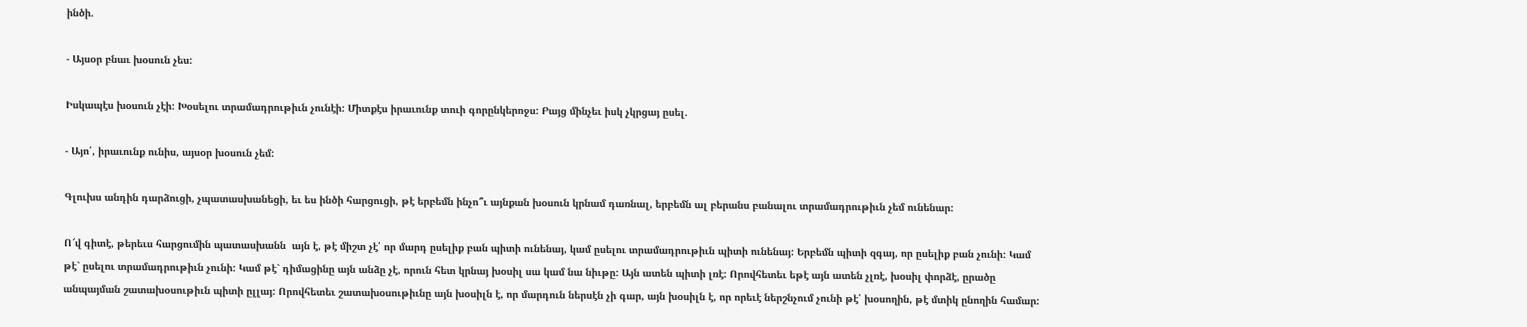ինծի.

- Այսօր բնաւ խօսուն չես:

Իսկապէս խօսուն չէի: Խօսելու տրամադրութիւն չունէի: Միտքէս իրաւունք տուի գորընկերոջս: Բայց մինչեւ իսկ չկրցայ ըսել.

- Այո՛, իրաւունք ունիս, այսօր խօսուն չեմ:

Գլուխս անդին դարձուցի, չպատասխանեցի, եւ ես ինծի հարցուցի, թէ երբեմն ինչո՞ւ այնքան խօսուն կրնամ դառնալ, երբեմն ալ բերանս բանալու տրամադրութիւն չեմ ունենար:

Ո՜վ գիտէ, թերեւս հարցումին պատասխանն  այն է, թէ միշտ չէ՛ որ մարդ ըսելիք բան պիտի ունենայ, կամ ըսելու տրամադրութիւն պիտի ունենայ: Երբեմն պիտի զգայ, որ ըսելիք բան չունի: Կամ թէ` ըսելու տրամադրութիւն չունի: Կամ թէ` դիմացինը այն անձը չէ, որուն հետ կրնայ խօսիլ սա կամ նա նիւթը: Այն ատեն պիտի լռէ: Որովհետեւ եթէ այն ատեն չլռէ, խօսիլ փորձէ, ըրածը անպայման շատախօսութիւն պիտի ըլլայ: Որովհետեւ շատախօսութիւնը այն խօսիլն է, որ մարդուն ներսէն չի գար, այն խօսիլն է, որ որեւէ ներշնչում չունի թէ՛ խօսողին, թէ մտիկ ընողին համար: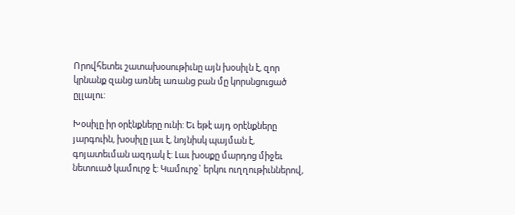Որովհետեւ շատախօսութիւնը այն խօսիլն է, զոր կրնանք զանց առնել առանց բան մը կորսնցուցած ըլլալու:

Խօսիլը իր օրէնքները ունի: Եւ եթէ այդ օրէնքները յարգուին, խօսիլը լաւ է, նոյնիսկ պայման է, գոյատեւման ազդակ է: Լաւ խօսքը մարդոց միջեւ նետուած կամուրջ է: Կամուրջ` երկու ուղղութիւններով,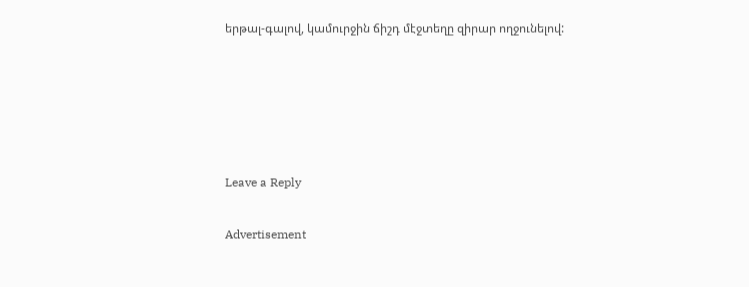երթալ-գալով, կամուրջին ճիշդ մէջտեղը զիրար ողջունելով:





Leave a Reply

Advertisement